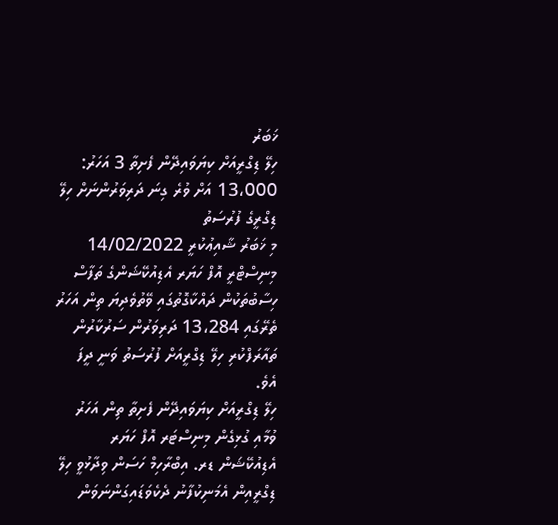ޚަބަރު
ހިލޭ ޑިގްރީއަށް ކިޔަވައިދޭން ފެށިތާ 3 އަހަރު: 13،000 އަށް ވުރެ ގިނަ ދަރިވަރުންނަށް ހިލޭ ޑިގްރީގެ ފުރުސަތު
މި ޚަބަރު ޝާއިޢުކުރީ 14/02/2022
މިނިސްޓްރީ އޮފް ހަޔަރ އެޑިއުކޭޝަންގެ ތަފާސް ހިސާބުތަކުން ދައްކާގޮތުގައި ވޭތުވެދިޔަ ތިން އަހަރު ތެރޭގައި 13،284 ދަރިވަރުން ސަރުކާރުން ތައާރަފްކުރި ހިލޭ ޑިގްރީއަށް ފުރުސަތު ވަނީ ދީފަ އެވެ.
ހިލޭ ޑިގްރީއަށް ކިޔަވައިދޭން ފެށިތާ ތިން އަހަރު ވުމާއި ގުޅިގެން މިނިސްޓަރ އޮފް ހަޔަރ އެޑިއުކޭޝަން ޑރ. އިބްރާހިމް ހަސަން ވިދާޅުވީ ހިލޭ ޑިގްރީއިން އެމަނިކުފާނު ދެކެވަޑައިގަންނަވަން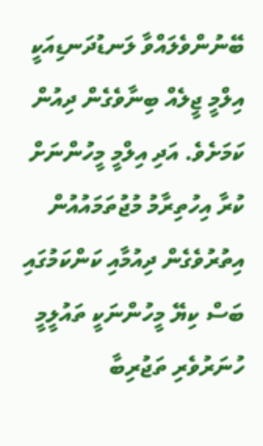ބޭނުންވެލައްވާ ލަނޑުދަނޑިއަކީ އިލްމީ ޖީލެއް ބިނާވެގެން ދިއުން ކަމަށެވެ. އަދި އިލްމީ މީހުންނަށް ކުރާ އިހުތިރާމު މުޖުތަމައުއުން އިތުރުވެގެން ދިއުމާއި ކަންކަމުގައި ބަސް ކިޔޭ މީހުންނަކީ ތައުލީމީ ހުނަރުވެރި ތަޖުރިބާ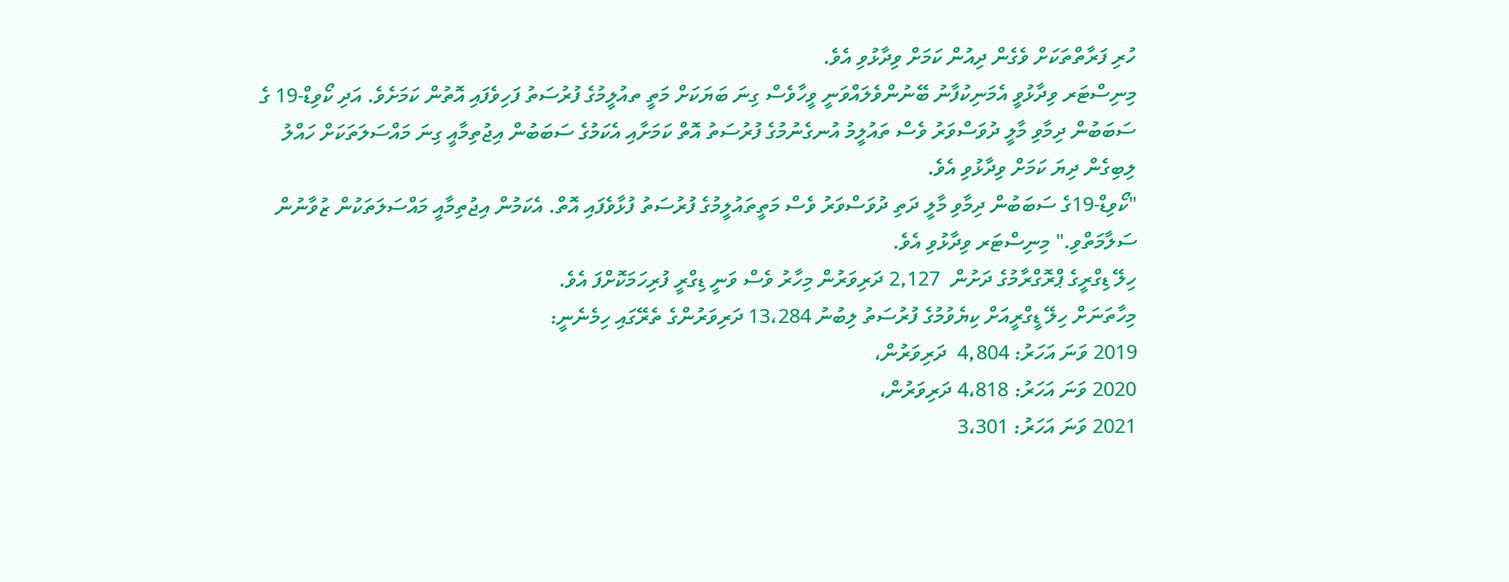ހުރި ފަރާތްތަކަށް ވެގެން ދިއުން ކަމަށް ވިދާޅުވި އެވެ.
މިނިސްޓަރ ވިދާޅުވީ އެމަނިކުފާނު ބޭނުންވެލައްވަނީ ވީހާވެސް ގިނަ ބަޔަކަށް މަތީ ތއުލީމުގެ ފުރުސަތު ފަހިވެފައި އޮތުން ކަމަށެވެ. އަދި ކޯވިޑް-19 ގެ ސަބަބުން ދިމާވި މާލީ ދުވަސްވަރު ވެސް ތައުލީމު އުނގެނުމުގެ ފުރުސަތު އޮތް ކަމަށާއި އެކަމުގެ ސަބަބުން އިޖުތިމާއީ ގިނަ މައްސަލަތަކަށް ހައްލު ލިބިގެން ދިޔަ ކަމަށް ވިދާޅުވި އެވެ.
"ކޯވިޑް-19ގެ ސަބަބުން ދިމާވި މާލީ ދަތި ދުވަސްވަރު ވެސް މަތީތައުލީމުގެ ފުރުސަތު ފުޅާވެފައި އޮތް. އެކަމުން އިޖުތިމާއީ މައްސަލަތަކުން ޒުވާނުން ސަލާމަތްވި." މިނިސްޓަރ ވިދާޅުވި އެވެ.
ހިލޭ ޑިގްރީގެ ޕްރޮގްރާމުގެ ދަށުން  2,127 ދަރިވަރުން މިހާރު ވެސް ވަނީ ޑިގްރީ ފުރިހަމަކޮށްފަ އެވެ.
މިހާތަނަށް ހިލޭ ޑީގްރީއަށް ކިޔެވުމުގެ ފުރުސަތު ލިބުނު 13،284 ދަރިވަރުންގެ ތެރޭގައި ހިމެނެނީ:
2019 ވަނަ އަހަރު: 4,804  ދަރިވަރުން،
2020 ވަނަ އަހަރު: 4،818 ދަރިވަރުން،
2021 ވަނަ އަހަރު: 3،301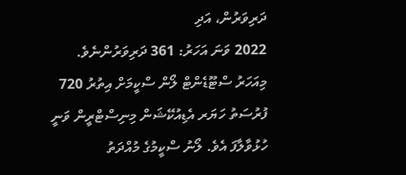ދަރިވަރުން، އަދި
2022 ވަނަ އަހަރު: 361 ދަރިވަރުންނެވެ.
މިއަހަރު ސްޓޫޑެންޓް ލޯން ސްކީމަށް އިތުރު 720 ފުރުސަތު ހަޔަރ އެޑިއުކޭޝަން މިނިސްޓްރީން ވަނީ ހުޅުވާލާފަ އެވެ. ލޯނު ސްކީމުގެ މުއްދަތު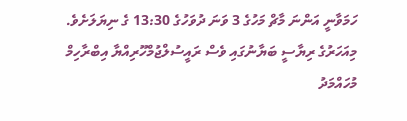ހަމަވާނީ އަންނަ މާޗް މަހުގެ 3 ވަނަ ދުވަހުގެ 13:30 ގެ ނިޔަލަށެވެ.
މިއަހަރުގެ ރިޔާސީ ބަޔާނުގައި ވެސް ރައީސުލްޖުމްހޫރިއްޔާ އިބްރާހިމް މުހައްމަދު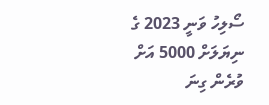ސޯލިހު ވަނީ 2023 ގެ ނިޔަލަށް 5000 އަށް ވުރެން ގިނަ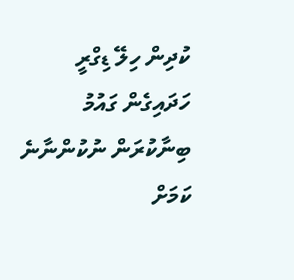ކުދިން ހިލޭ ޑިގްރީ ހަދައިގެން ގައުމު ބިނާކުރަން ނުކުންނާނެ ކަމަށް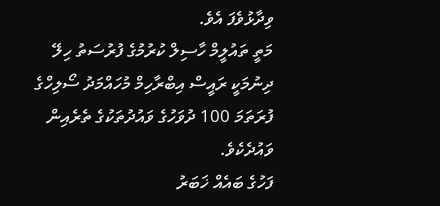ވިދާޅުވެފަ އެވެ.
މަތީ ތައުލީމް ހާސިލް ކުރުމުގެ ފުރުސަތު ހިލޭ ދިނުމަކީ ރައީސް އިބްރާހިމް މުހައްމަދު ސޯލިހްގެ ފުރަތަމަ 100 ދުވަހުގެ ވައުދުތަކުގެ ތެރެއިން ވައުދެކެވެ.
ފަހުގެ ބައެއް ޚަބަރު